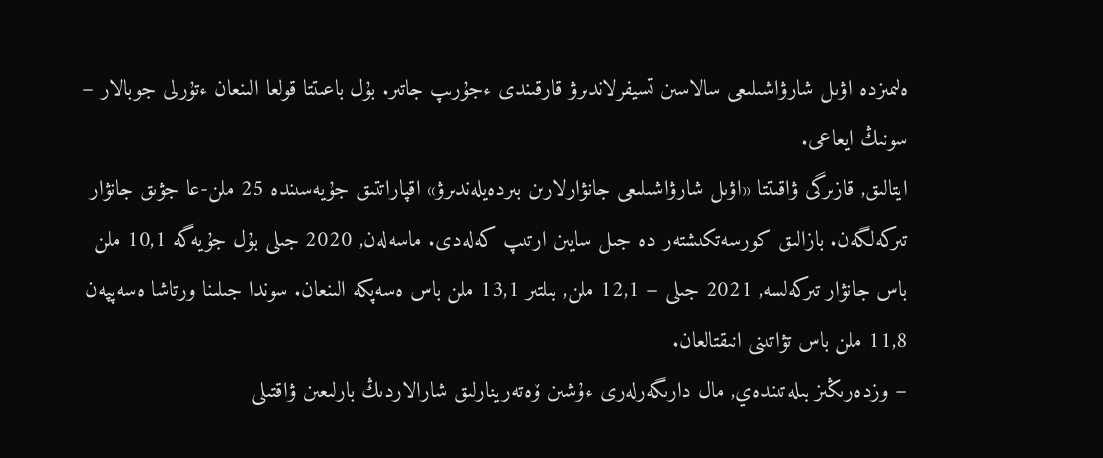ەلىمىزدە اۋىل شارۋاشىلىعى سالاسىن تسيفرلاندىرۋ قارقىندى ءجۇرىپ جاتىر. بۇل باعىتتا قولعا الىنعان ءتۇرلى جوبالار – سونىڭ ايعاعى.
ايتالىق, قازىرگى ۋاقىتتا «اۋىل شارۋاشىلىعى جانۋارلارىن بىردەيلەندىرۋ» اقپاراتتىق جۇيەسىندە 25 ملن-عا جۋىق جانۋار تىركەلگەن. بازالىق كورسەتكىشتەر دە جىل سايىن ارتىپ كەلەدى. ماسەلەن, 2020 جىلى بۇل جۇيەگە 10,1 ملن باس جانۋار تىركەلسە, 2021 جىلى – 12,1 ملن, بىلتىر 13,1 ملن باس ەسەپكە الىنعان. سوندا جىلىنا ورتاشا ەسەپپەن 11,8 ملن باس تۋاتىنى انىقتالعان.
– وزدەرىڭىز بىلەتىندەي, مال دارىگەرلەرى ءۇشىن ۆەتەرينارلىق شارالاردىڭ بارلىعىن ۋاقتىلى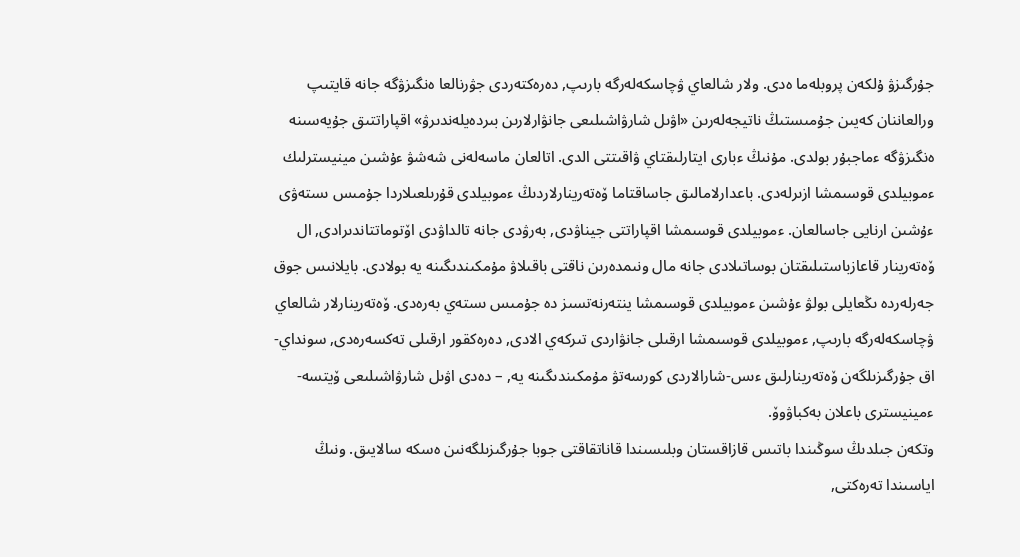جۇرگىزۋ ۇلكەن پروبلەما ەدى. ولار شالعاي ۋچاسكەلەرگە بارىپ, دەرەكتەردى جۋرنالعا ەنگىزۋگە جانە قايتىپ ورالعاننان كەيىن جۇمىستىڭ ناتيجەلەرىن «اۋىل شارۋاشىلىعى جانۋارلارىن بىردەيلەندىرۋ» اقپاراتتىق جۇيەسىنە ەنگىزۋگە ءماجبۇر بولدى. مۇنىڭ ءبارى ايتارلىقتاي ۋاقىتتى الدى. اتالعان ماسەلەنى شەشۋ ءۇشىن مينيسترلىك ءموبيلدى قوسىمشا ازىرلەدى. باعدارلامالىق جاساقتاما ۆەتەرينارلاردىڭ ءموبيلدى قۇرىلعىلاردا جۇمىس ىستەۋى ءۇشىن ارنايى جاسالعان. ءموبيلدى قوسىمشا اقپاراتتى جيناۋدى, بەرۋدى جانە تالداۋدى اۆتوماتتاندىرادى, ال ۆەتەرينار قاعازباستىلىقتان بوساتىلادى جانە مال ونىمدەرىن ناقتى باقىلاۋ مۇمكىندىگىنە يە بولادى. بايلانىس جوق جەرلەردە ىڭعايلى بولۋ ءۇشىن ءموبيلدى قوسىمشا ينتەرنەتسىز دە جۇمىس ىستەي بەرەدى. ۆەتەرينارلار شالعاي ۋچاسكەلەرگە بارىپ, ءموبيلدى قوسىمشا ارقىلى جانۋاردى تىركەي الادى, دەرەكقور ارقىلى تەكسەرەدى, سونداي-اق جۇرگىزىلگەن ۆەتەرينارلىق ءىس-شارالاردى كورسەتۋ مۇمكىندىگىنە يە, – دەدى اۋىل شارۋاشىلىعى ۆيتسە-ءمينيسترى باعلان بەكباۋوۆ.
وتكەن جىلدىڭ سوڭىندا باتىس قازاقستان وبلىسىندا قاناتقاقتى جوبا جۇرگىزىلگەنىن ەسكە سالايىق. ونىڭ اياسىندا تەرەكتى,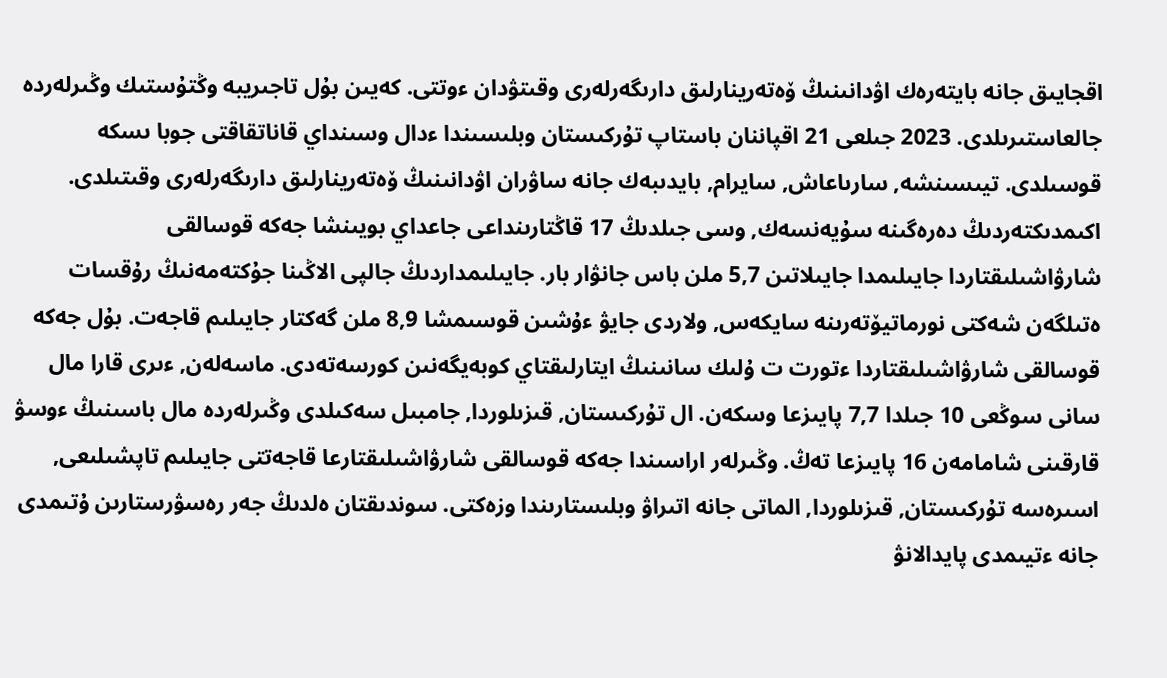اقجايىق جانە بايتەرەك اۋدانىنىڭ ۆەتەرينارلىق دارىگەرلەرى وقىتۋدان ءوتتى. كەيىن بۇل تاجىريبە وڭتۇستىك وڭىرلەردە جالعاستىرىلدى. 2023 جىلعى 21 اقپاننان باستاپ تۇركىستان وبلىسىندا ءدال وسىنداي قاناتقاقتى جوبا ىسكە قوسىلدى. تيىسىنشە, سارىاعاش, سايرام, بايدىبەك جانە ساۋران اۋدانىنىڭ ۆەتەرينارلىق دارىگەرلەرى وقىتىلدى.
اكىمدىكتەردىڭ دەرەگىنە سۇيەنسەك, وسى جىلدىڭ 17 قاڭتارىنداعى جاعداي بويىنشا جەكە قوسالقى شارۋاشىلىقتاردا جايىلىمدا جايىلاتىن 5,7 ملن باس جانۋار بار. جايىلىمداردىڭ جالپى الاڭىنا جۇكتەمەنىڭ رۇقسات ەتىلگەن شەكتى نورماتيۆتەرىنە سايكەس, ولاردى جايۋ ءۇشىن قوسىمشا 8,9 ملن گەكتار جايىلىم قاجەت. بۇل جەكە قوسالقى شارۋاشىلىقتاردا ءتورت ت ۇلىك سانىنىڭ ايتارلىقتاي كوبەيگەنىن كورسەتەدى. ماسەلەن, ءىرى قارا مال سانى سوڭعى 10 جىلدا 7,7 پايىزعا وسكەن. ال تۇركىستان, قىزىلوردا, جامبىل سەكىلدى وڭىرلەردە مال باسىنىڭ ءوسۋ قارقىنى شامامەن 16 پايىزعا تەڭ. وڭىرلەر اراسىندا جەكە قوسالقى شارۋاشىلىقتارعا قاجەتتى جايىلىم تاپشىلىعى, اسىرەسە تۇركىستان, قىزىلوردا, الماتى جانە اتىراۋ وبلىستارىندا وزەكتى. سوندىقتان ەلدىڭ جەر رەسۋرستارىن ۇتىمدى جانە ءتيىمدى پايدالانۋ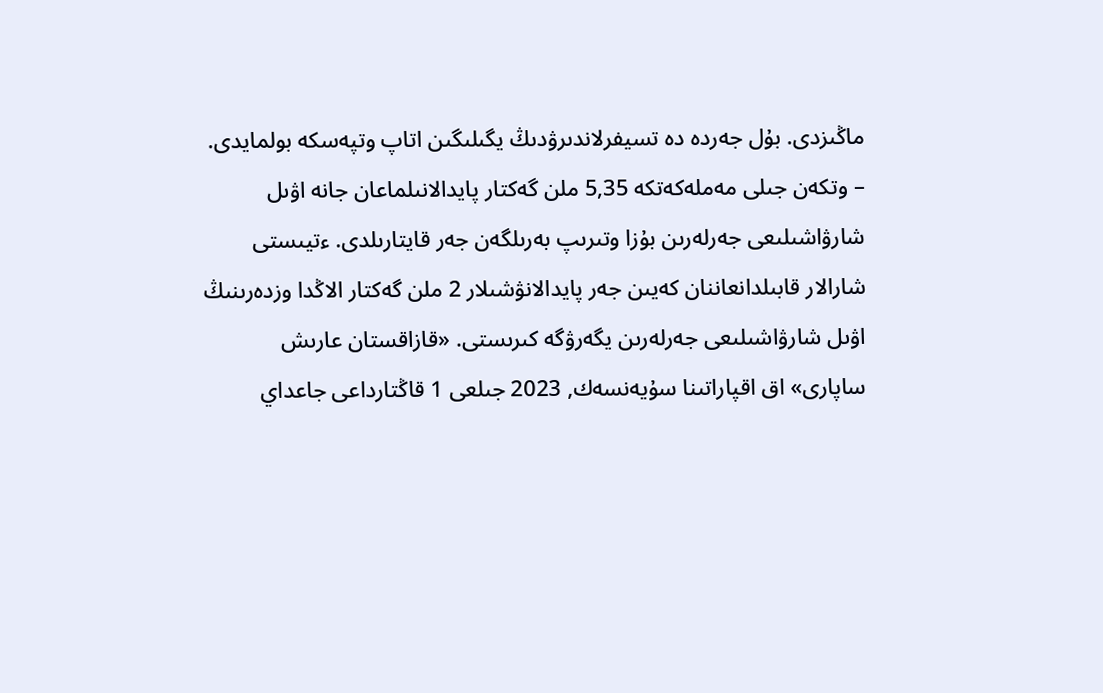ماڭىزدى. بۇل جەردە دە تسيفرلاندىرۋدىڭ يگىلىگىن اتاپ وتپەسكە بولمايدى.
– وتكەن جىلى مەملەكەتكە 5,35 ملن گەكتار پايدالانىلماعان جانە اۋىل شارۋاشىلىعى جەرلەرىن بۇزا وتىرىپ بەرىلگەن جەر قايتارىلدى. ءتيىستى شارالار قابىلدانعاننان كەيىن جەر پايدالانۋشىلار 2 ملن گەكتار الاڭدا وزدەرىنىڭ اۋىل شارۋاشىلىعى جەرلەرىن يگەرۋگە كىرىستى. «قازاقستان عارىش ساپارى» اق اقپاراتىنا سۇيەنسەك, 2023 جىلعى 1 قاڭتارداعى جاعداي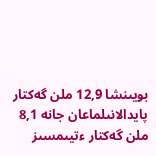بويىنشا 12,9 ملن گەكتار پايدالانىلماعان جانە 8,1 ملن گەكتار ءتيىمسىز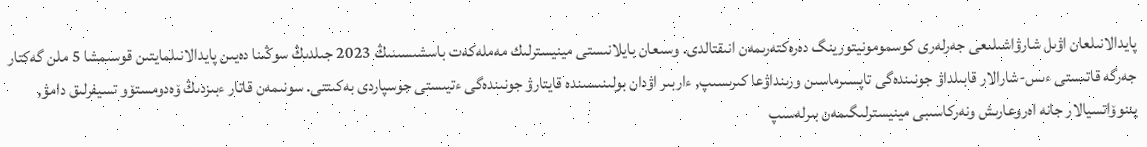پايدالانىلعان اۋىل شارۋاشىلىعى جەرلەرى كوسمومونيتورينگ دەرەكتەرىمەن انىقتالدى. وسىعان بايلانىستى مينيسترلىك مەملەكەت باسشىسىنىڭ 2023 جىلدىڭ سوڭىنا دەيىن پايدالانىلمايتىن قوسىمشا 5 ملن گەكتار جەرگە قاتىستى ءىس-شارالار قابىلداۋ جونىندەگى تاپسىرماسىن ورىنداۋعا كىرىسىپ, ءاربىر اۋدان بولىنىسىندە قايتارۋ جونىندەگى ءتيىستى جوسپاردى بەكىتتى. سونىمەن قاتار ءبىزدىڭ ۆەدومستۆو تسيفرلىق دامۋ, يننوۆاتسيالار جانە اەروعارىش ونەركاسىبى مينيسترلىگىمەن بىرلەسىپ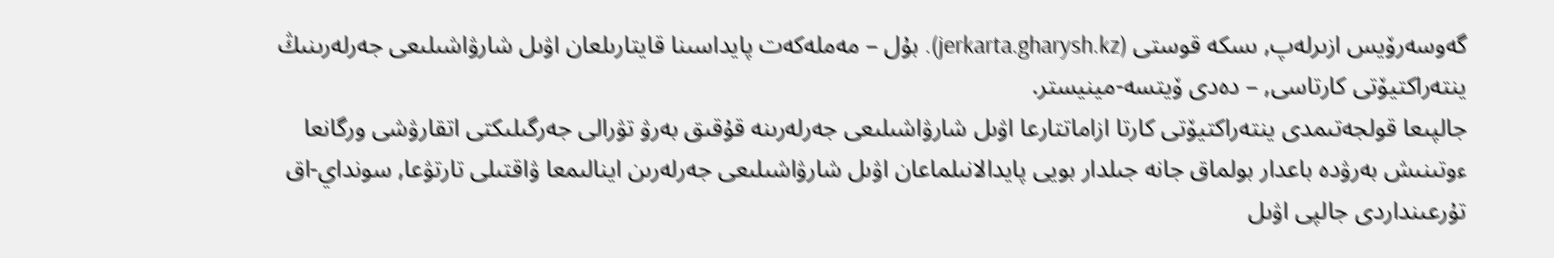گەوسەرۆيس ازىرلەپ, ىسكە قوستى (jerkarta.gharysh.kz). بۇل – مەملەكەت پايداسىنا قايتارىلعان اۋىل شارۋاشىلىعى جەرلەرىنىڭ ينتەراكتيۆتى كارتاسى, – دەدى ۆيتسە-مينيستر.
جالپىعا قولجەتىمدى ينتەراكتيۆتى كارتا ازاماتتارعا اۋىل شارۋاشىلىعى جەرلەرىنە قۇقىق بەرۋ تۋرالى جەرگىلىكتى اتقارۋشى ورگانعا ءوتىنىش بەرۋدە باعدار بولماق جانە جىلدار بويى پايدالانىلماعان اۋىل شارۋاشىلىعى جەرلەرىن اينالىمعا ۋاقتىلى تارتۋعا, سونداي-اق تۇرعىنداردى جالپى اۋىل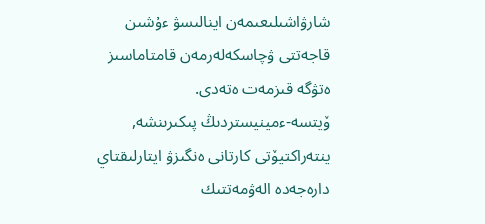شارۋاشىلىعىمەن اينالىسۋ ءۇشىن قاجەتتى ۋچاسكەلەرمەن قامتاماسىز ەتۋگە قىزمەت ەتەدى.
ۆيتسە-ءمينيستردىڭ پىكىرىنشە, ينتەراكتيۆتى كارتانى ەنگىزۋ ايتارلىقتاي دارەجەدە الەۋمەتتىك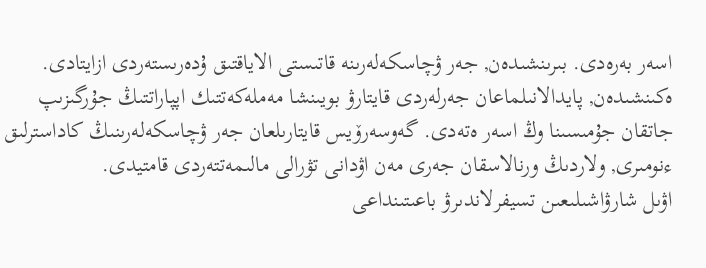اسەر بەرەدى. بىرىنشىدەن, جەر ۋچاسكەلەرىنە قاتىستى الاياقتىق ۇدەرىستەردى ازايتادى. ەكىنشىدەن, پايدالانىلماعان جەرلەردى قايتارۋ بويىنشا مەملەكەتتىك اپپاراتتىڭ جۇرگىزىپ جاتقان جۇمىسىنا وڭ اسەر ەتەدى. گەوسەرۆيس قايتارىلعان جەر ۋچاسكەلەرىنىڭ كاداسترلىق ءنومىرى, ولاردىڭ ورنالاسقان جەرى مەن اۋدانى تۋرالى مالىمەتتەردى قامتيدى.
اۋىل شارۋاشىلىعىن تسيفرلاندىرۋ باعىتىنداعى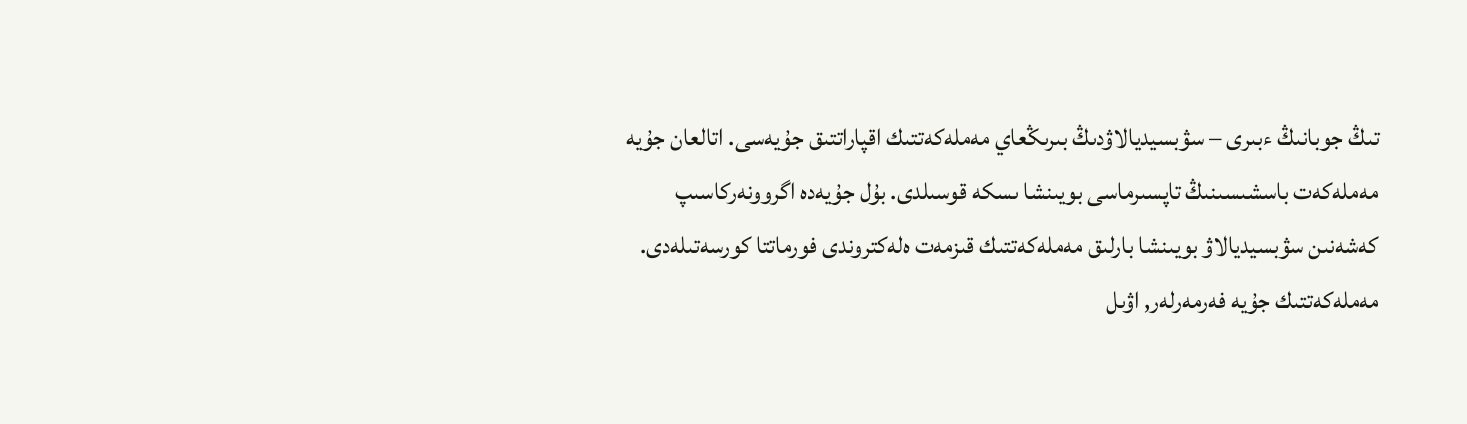تىڭ جوبانىڭ ءبىرى – سۋبسيديالاۋدىڭ بىرىڭعاي مەملەكەتتىك اقپاراتتىق جۇيەسى. اتالعان جۇيە مەملەكەت باسشىسىنىڭ تاپسىرماسى بويىنشا ىسكە قوسىلدى. بۇل جۇيەدە اگروونەركاسىپ كەشەنىن سۋبسيديالاۋ بويىنشا بارلىق مەملەكەتتىك قىزمەت ەلەكتروندى فورماتتا كورسەتىلەدى. مەملەكەتتىك جۇيە فەرمەرلەر, اۋىل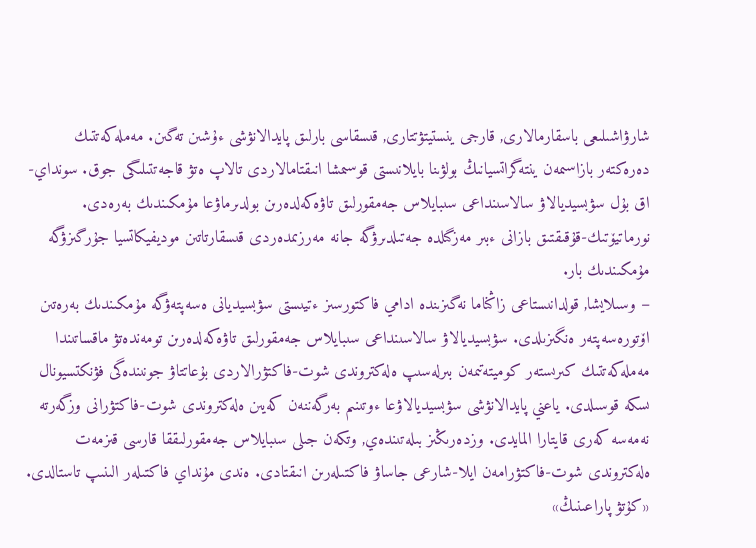شارۋاشىلىعى باسقارمالارى, قارجى ينستيتۋتتارى, قىسقاسى بارلىق پايدالانۋشى ءۇشىن تەگىن. مەملەكەتتىك دەرەكتەر بازاسىمەن ينتەگراتسيانىڭ بولۋىنا بايلانىستى قوسىمشا انىقتامالاردى تالاپ ەتۋ قاجەتتىلىگى جوق. سونداي-اق بۇل سۋبسيديالاۋ سالاسىنداعى سىبايلاس جەمقورلىق تاۋەكەلدەرىن بولدىرماۋعا مۇمكىندىك بەرەدى. نورماتيۆتىك-قۇقىقتىق بازانى ءبىر مەزگىلدە جەتىلدىرۋگە جانە مەرزىمدەردى قىسقارتاتىن موديفيكاتسيا جۇرگىزۋگە مۇمكىندىك بار.
– وسىلايشا, قولدانىستاعى زاڭناما نەگىزىندە ادامي فاكتورسىز ءتيىستى سۋبسيديانى ەسەپتەۋگە مۇمكىندىك بەرەتىن اۆتورەسەپتەر ەنگىزىلدى. سۋبسيديالاۋ سالاسىنداعى سىبايلاس جەمقورلىق تاۋەكەلدەرىن تومەندەتۋ ماقساتىندا مەملەكەتتىك كىرىستەر كوميتەتىمەن بىرلەسىپ ەلەكتروندى شوت-فاكتۋرالاردى بۇعاتتاۋ جونىندەگى فۋنكتسيونال ىسكە قوسىلدى. ياعني پايدالانۋشى سۋبسيديالاۋعا ءوتىنىم بەرگەننەن كەيىن ەلەكتروندى شوت-فاكتۋرانى وزگەرتە نەمەسە كەرى قايتارا المايدى. وزدەرىڭىز بىلەتىندەي, وتكەن جىلى سىبايلاس جەمقورلىققا قارسى قىزمەت ەلەكتروندى شوت-فاكتۋرامەن ايلا-شارعى جاساۋ فاكتىلەرىن انىقتادى. ەندى مۇنداي فاكتىلەر الىنىپ تاستالدى. «كۇتۋ پاراعىنىڭ»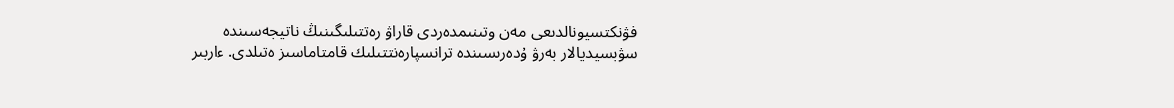فۋنكتسيونالدىعى مەن وتىنىمدەردى قاراۋ رەتتىلىگىنىڭ ناتيجەسىندە سۋبسيديالار بەرۋ ۇدەرىسىندە ترانسپارەنتتىلىك قامتاماسىز ەتىلدى. ءاربىر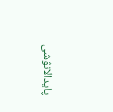پايدالانۋشى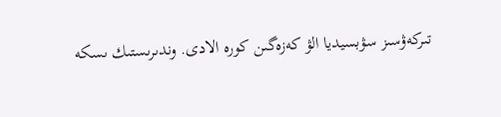تىركەۋسىز سۋبسيديا الۋ كەزەگىن كورە الادى. وندىرىستىك ىسكە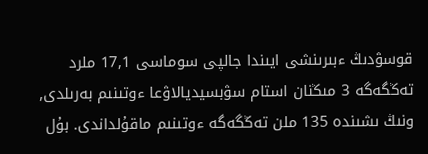قوسۋدىڭ ءبىرىنشى ايىندا جالپى سوماسى 17,1 ملرد تەڭگەگە 3 مىڭنان استام سۋبسيديالاۋعا ءوتىنىم بەرىلدى, ونىڭ ىشىندە 135 ملن تەڭگەگە ءوتىنىم ماقۇلداندى. بۇل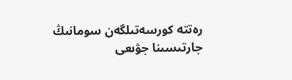رەتتە كورسەتىلگەن سومانىڭ جارتىسىنا جۋىعى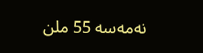نەمەسە 55 ملن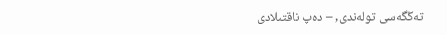تەڭگەسى تولەندى, – دەپ ناقتىلادى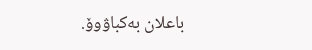باعلان بەكباۋوۆ.